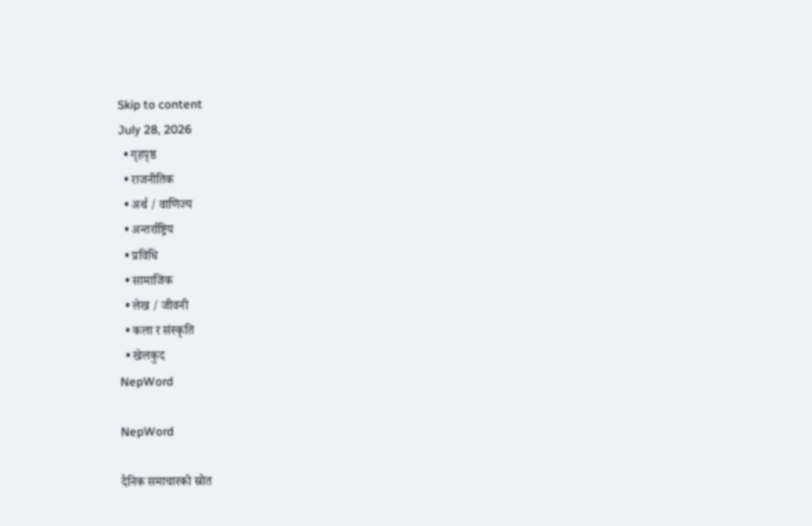Skip to content
July 28, 2026
  • गृहपृष्ठ
  • राजनीतिक
  • अर्थ / वाणिज्य
  • अन्तर्राष्ट्रिय
  • प्रविधि
  • सामाजिक
  • लेख / जीवनी
  • कला र संस्कृति
  • खेलकुद
NepWord

NepWord

दैनिक समाचारको स्रोत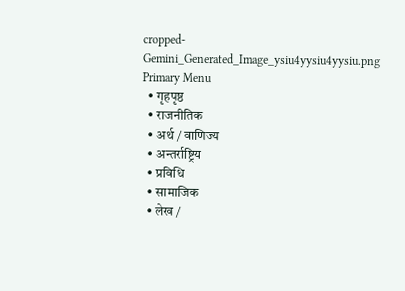cropped-Gemini_Generated_Image_ysiu4yysiu4yysiu.png
Primary Menu
  • गृहपृष्ठ
  • राजनीतिक
  • अर्थ / वाणिज्य
  • अन्तर्राष्ट्रिय
  • प्रविधि
  • सामाजिक
  • लेख /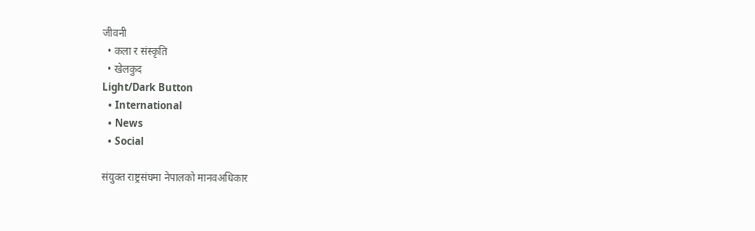जीवनी
  • कला र संस्कृति
  • खेलकुद
Light/Dark Button
  • International
  • News
  • Social

संयुक्त राष्ट्रसंघमा नेपालको मानवअधिकार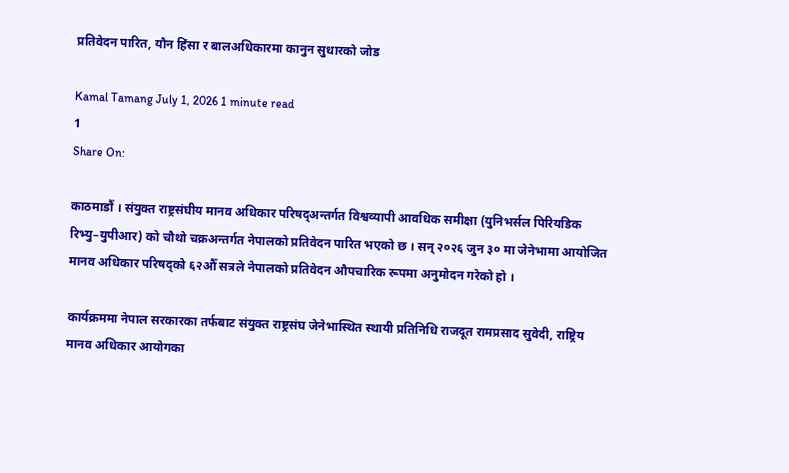प्रतिवेदन पारित, यौन हिंसा र बालअधिकारमा कानुन सुधारको जोड

Kamal Tamang July 1, 2026 1 minute read
1
Share On:

काठमाडौं । संयुक्त राष्ट्रसंघीय मानव अधिकार परिषद्अन्तर्गत विश्वव्यापी आवधिक समीक्षा (युनिभर्सल पिरियडिक रिभ्यु–युपीआर) को चौथो चक्रअन्तर्गत नेपालको प्रतिवेदन पारित भएको छ । सन् २०२६ जुन ३० मा जेनेभामा आयोजित मानव अधिकार परिषद्को ६२औँ सत्रले नेपालको प्रतिवेदन औपचारिक रूपमा अनुमोदन गरेको हो ।

कार्यक्रममा नेपाल सरकारका तर्फबाट संयुक्त राष्ट्रसंघ जेनेभास्थित स्थायी प्रतिनिधि राजदूत रामप्रसाद सुवेदी, राष्ट्रिय मानव अधिकार आयोगका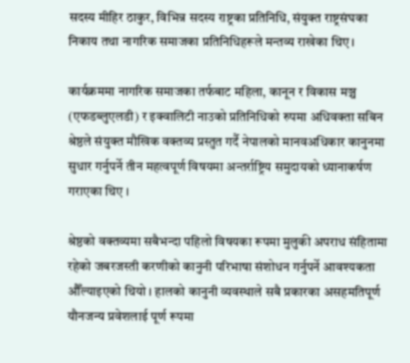सदस्य मीहिर ठाकुर, विभिन्न सदस्य राष्ट्रका प्रतिनिधि, संयुक्त राष्ट्रसंघका निकाय तथा नागरिक समाजका प्रतिनिधिहरूले मन्तव्य राखेका थिए ।

कार्यक्रममा नागरिक समाजका तर्फबाट महिला, कानून र विकास मञ्च (एफडब्लुएलडी) र इक्वालिटी नाउको प्रतिनिधिको रुपमा अधिवक्ता सबिन श्रेष्ठले संयुक्त मौखिक वक्तव्य प्रस्तुत गर्दै नेपालको मानवअधिकार कानुनमा सुधार गर्नुपर्ने तीन महत्वपूर्ण विषयमा अन्तर्राष्ट्रिय समुदायको ध्यानाकर्षण गराएका थिए ।

श्रेष्ठको वक्तव्यमा सबैभन्दा पहिलो विषयका रूपमा मुलुकी अपराध संहितामा रहेको जबरजस्ती करणीको कानुनी परिभाषा संशोधन गर्नुपर्ने आवश्यकता औँल्याइएको थियो । हालको कानुनी व्यवस्थाले सबै प्रकारका असहमतिपूर्ण यौनजन्य प्रवेशलाई पूर्ण रूपमा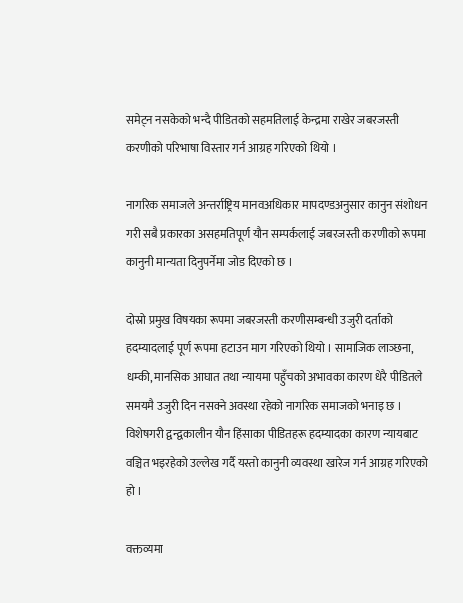समेट्न नसकेको भन्दै पीडितको सहमतिलाई केन्द्रमा राखेर जबरजस्ती करणीको परिभाषा विस्तार गर्न आग्रह गरिएको थियो ।

नागरिक समाजले अन्तर्राष्ट्रिय मानवअधिकार मापदण्डअनुसार कानुन संशोधन गरी सबै प्रकारका असहमतिपूर्ण यौन सम्पर्कलाई जबरजस्ती करणीको रूपमा कानुनी मान्यता दिनुपर्नेमा जोड दिएको छ ।

दोस्रो प्रमुख विषयका रूपमा जबरजस्ती करणीसम्बन्धी उजुरी दर्ताको हदम्यादलाई पूर्ण रूपमा हटाउन माग गरिएको थियो । सामाजिक लाञ्छना, धम्की, मानसिक आघात तथा न्यायमा पहुँचको अभावका कारण धेरै पीडितले समयमै उजुरी दिन नसक्ने अवस्था रहेको नागरिक समाजको भनाइ छ । विशेषगरी द्वन्द्वकालीन यौन हिंसाका पीडितहरू हदम्यादका कारण न्यायबाट वञ्चित भइरहेको उल्लेख गर्दै यस्तो कानुनी व्यवस्था खारेज गर्न आग्रह गरिएको हो ।

वक्तव्यमा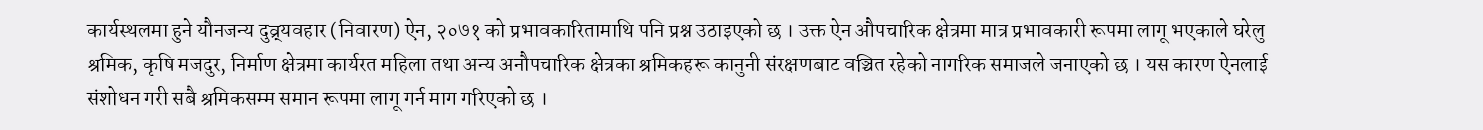कार्यस्थलमा हुने यौनजन्य दुव्र्यवहार (निवारण) ऐन, २०७१ को प्रभावकारितामाथि पनि प्रश्न उठाइएको छ । उक्त ऐन औपचारिक क्षेत्रमा मात्र प्रभावकारी रूपमा लागू भएकाले घरेलु श्रमिक, कृषि मजदुर, निर्माण क्षेत्रमा कार्यरत महिला तथा अन्य अनौपचारिक क्षेत्रका श्रमिकहरू कानुनी संरक्षणबाट वञ्चित रहेको नागरिक समाजले जनाएको छ । यस कारण ऐनलाई संशोधन गरी सबै श्रमिकसम्म समान रूपमा लागू गर्न माग गरिएको छ ।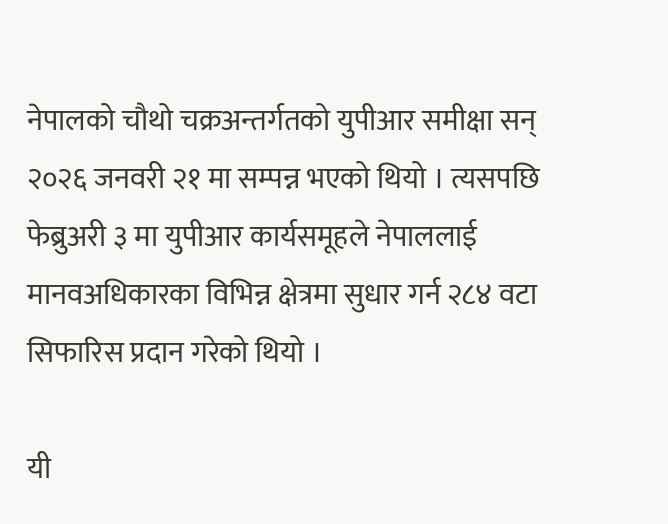नेपालको चौथो चक्रअन्तर्गतको युपीआर समीक्षा सन् २०२६ जनवरी २१ मा सम्पन्न भएको थियो । त्यसपछि फेब्रुअरी ३ मा युपीआर कार्यसमूहले नेपाललाई मानवअधिकारका विभिन्न क्षेत्रमा सुधार गर्न २८४ वटा सिफारिस प्रदान गरेको थियो ।

यी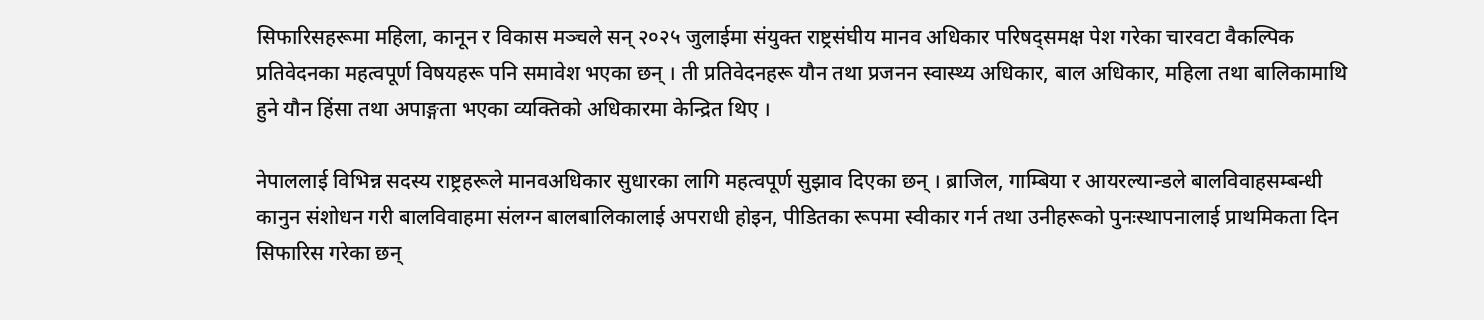सिफारिसहरूमा महिला, कानून र विकास मञ्चले सन् २०२५ जुलाईमा संयुक्त राष्ट्रसंघीय मानव अधिकार परिषद्समक्ष पेश गरेका चारवटा वैकल्पिक प्रतिवेदनका महत्वपूर्ण विषयहरू पनि समावेश भएका छन् । ती प्रतिवेदनहरू यौन तथा प्रजनन स्वास्थ्य अधिकार, बाल अधिकार, महिला तथा बालिकामाथि हुने यौन हिंसा तथा अपाङ्गता भएका व्यक्तिको अधिकारमा केन्द्रित थिए ।

नेपाललाई विभिन्न सदस्य राष्ट्रहरूले मानवअधिकार सुधारका लागि महत्वपूर्ण सुझाव दिएका छन् । ब्राजिल, गाम्बिया र आयरल्यान्डले बालविवाहसम्बन्धी कानुन संशोधन गरी बालविवाहमा संलग्न बालबालिकालाई अपराधी होइन, पीडितका रूपमा स्वीकार गर्न तथा उनीहरूको पुनःस्थापनालाई प्राथमिकता दिन सिफारिस गरेका छन्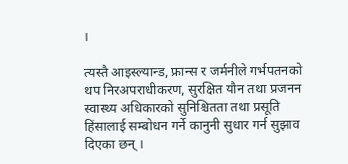।

त्यस्तै आइस्ल्यान्ड, फ्रान्स र जर्मनीले गर्भपतनको थप निरअपराधीकरण, सुरक्षित यौन तथा प्रजनन स्वास्थ्य अधिकारको सुनिश्चितता तथा प्रसूति हिंसालाई सम्बोधन गर्ने कानुनी सुधार गर्न सुझाव दिएका छन् ।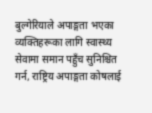बुल्गेरियाले अपाङ्गता भएका व्यक्तिहरूका लागि स्वास्थ्य सेवामा समान पहुँच सुनिश्चित गर्न, राष्ट्रिय अपाङ्गता कोषलाई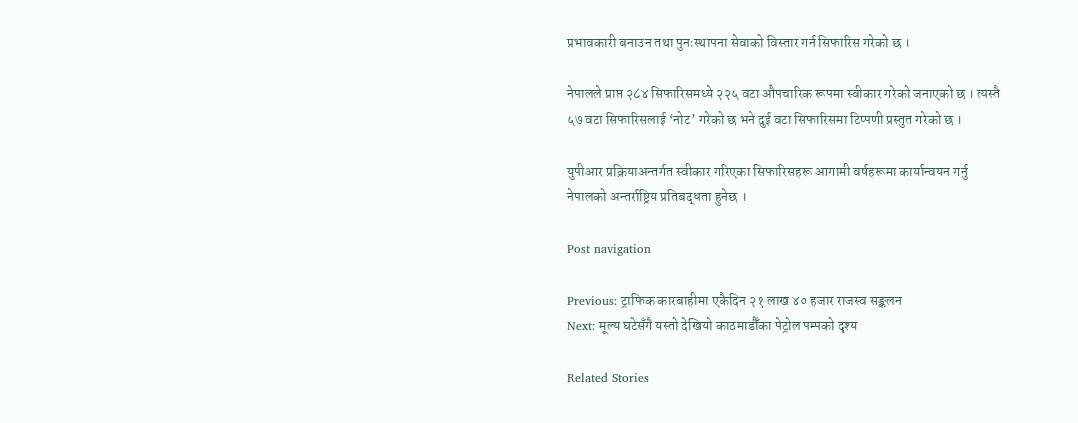प्रभावकारी बनाउन तथा पुनःस्थापना सेवाको विस्तार गर्न सिफारिस गरेको छ ।

नेपालले प्राप्त २८४ सिफारिसमध्ये २२५ वटा औपचारिक रूपमा स्वीकार गरेको जनाएको छ । त्यस्तै ५७ वटा सिफारिसलाई ‘नोट’ गरेको छ भने दुई वटा सिफारिसमा टिप्पणी प्रस्तुत गरेको छ ।

युपीआर प्रक्रियाअन्तर्गत स्वीकार गरिएका सिफारिसहरू आगामी वर्षहरूमा कार्यान्वयन गर्नु नेपालको अन्तर्राष्ट्रिय प्रतिबद्धता हुनेछ ।

Post navigation

Previous: ट्राफिक कारबाहीमा एकैदिन २१ लाख ४० हजार राजस्व सङ्कलन
Next: मूल्य घटेसँगै यस्तो देखियो काठमाडौँका पेट्रोल पम्पको दृश्य

Related Stories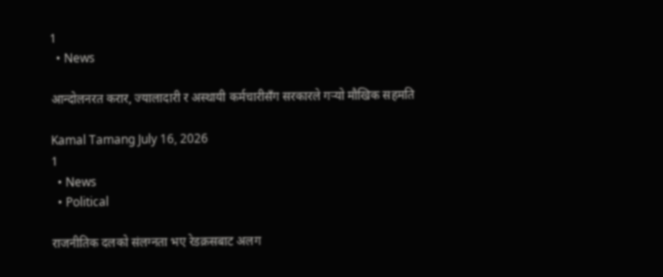1
  • News

आन्दोलनरत करार, ज्यालादारी र अस्थायी कर्मचारीसँग सरकारले गर्‍यो मौखिक सहमति

Kamal Tamang July 16, 2026
1
  • News
  • Political

राजनीतिक दलको संलग्नता भए रेडक्रसबाट अलग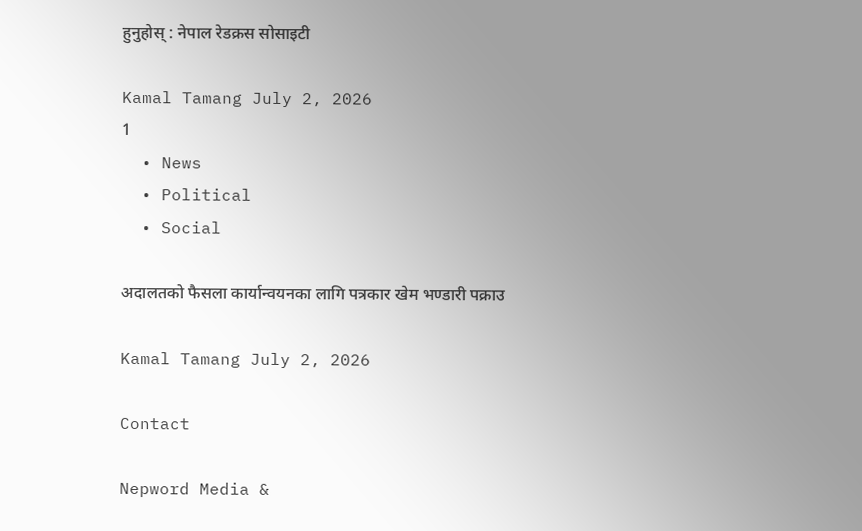हुनुहोस् : नेपाल रेडक्रस सोसाइटी

Kamal Tamang July 2, 2026
1
  • News
  • Political
  • Social

अदालतको फैसला कार्यान्वयनका लागि पत्रकार खेम भण्डारी पक्राउ

Kamal Tamang July 2, 2026

Contact

Nepword Media &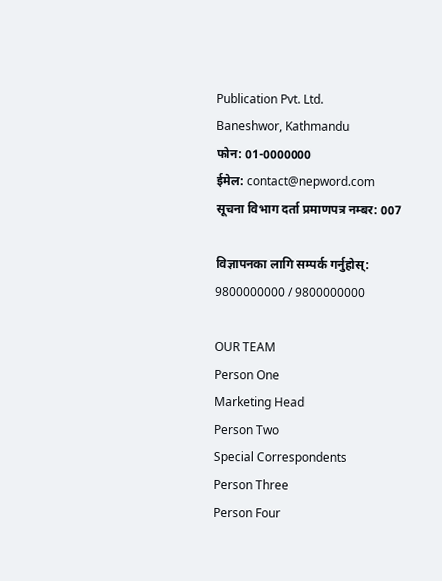Publication Pvt. Ltd.
Baneshwor, Kathmandu
फोन: 01-0000000
ईमेल: contact@nepword.com
सूचना विभाग दर्ता प्रमाणपत्र नम्बर: 007

विज्ञापनका लागि सम्पर्क गर्नुहोस्:
9800000000 / 9800000000

OUR TEAM
Person One
Marketing Head
Person Two
Special Correspondents
Person Three
Person Four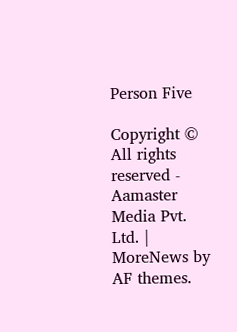Person Five

Copyright © All rights reserved - Aamaster Media Pvt. Ltd. | MoreNews by AF themes.